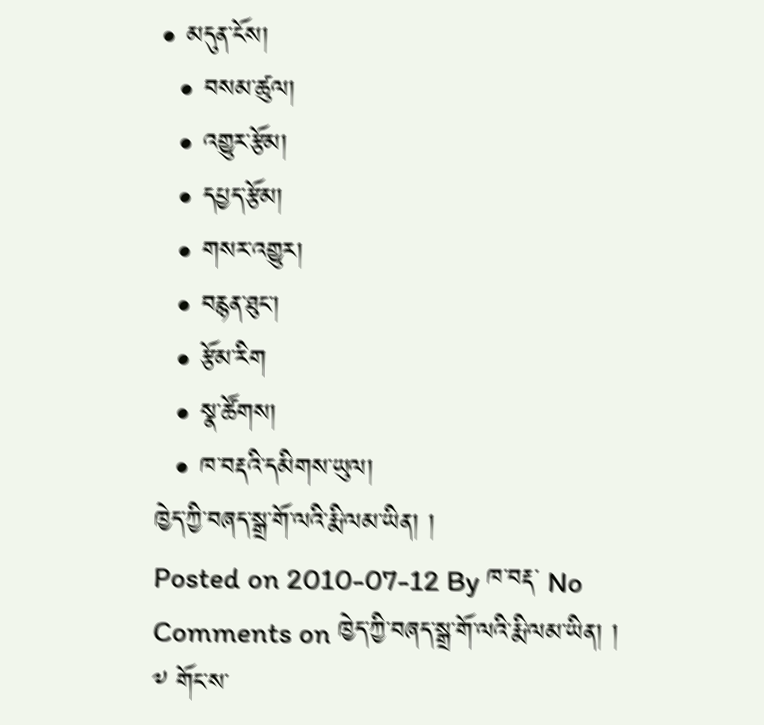• མདུན་ངོས།
  • བསམ་ཚུལ།
  • འགྱུར་རྩོམ།
  • དཔྱད་རྩོམ།
  • གསར་འགྱུར།
  • བརྙན་ཐུང་།
  • རྩོམ་རིག
  • སྣ་ཚོགས།
  • ཁ་བརྡའི་དམིགས་ཡུལ།
ཁྱེད་ཀྱི་བཞད་སྒྲ་གོ་ལའི་རྨི་ལམ་ཡིན། །
Posted on 2010-07-12 By ཁ་བརྡ་ No Comments on ཁྱེད་ཀྱི་བཞད་སྒྲ་གོ་ལའི་རྨི་ལམ་ཡིན། །
༸ གོང་ས་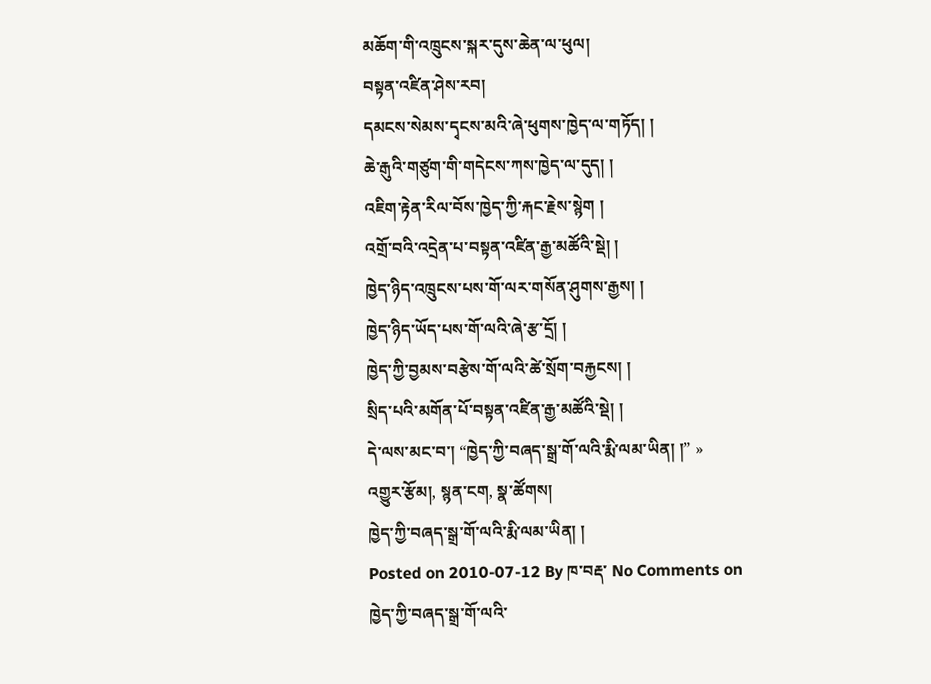མཆོག་གི་འཁྲུངས་སྐར་དུས་ཆེན་ལ་ཕུལ།
བསྟན་འཛིན་ཤེས་རབ།
དམངས་སེམས་དྭངས་མའི་ཞེ་ཕུགས་ཁྱེད་ལ་གཏོད། །
ཆེ་རྒུའི་གཙུག་གི་གདེངས་ཀས་ཁྱེད་ལ་དུད། །
འཇིག་རྟེན་རིལ་བོས་ཁྱེད་ཀྱི་རྐང་རྗེས་སྙེག །
འགྲོ་བའི་འདྲེན་པ་བསྟན་འཛིན་རྒྱ་མཚོའི་སྡེ། །
ཁྱེད་ཉིད་འཁྲུངས་པས་གོ་ལར་གསོན་ཤུགས་རྒྱས། །
ཁྱེད་ཉིད་ཡོད་པས་གོ་ལའི་ཞེ་རྩ་དྲོ། །
ཁྱེད་ཀྱི་བྱམས་བརྩེས་གོ་ལའི་ཚེ་སྲོག་བརྐྱངས། །
སྲིད་པའི་མགོན་པོ་བསྟན་འཛིན་རྒྱ་མཚོའི་སྡེ། །
དེ་ལས་མང་བ་། “ཁྱེད་ཀྱི་བཞད་སྒྲ་གོ་ལའི་རྨི་ལམ་ཡིན། །” »
འགྱུར་རྩོམ།, སྙན་ངག, སྣ་ཚོགས།
ཁྱེད་ཀྱི་བཞད་སྒྲ་གོ་ལའི་རྨི་ལམ་ཡིན། །
Posted on 2010-07-12 By ཁ་བརྡ་ No Comments on ཁྱེད་ཀྱི་བཞད་སྒྲ་གོ་ལའི་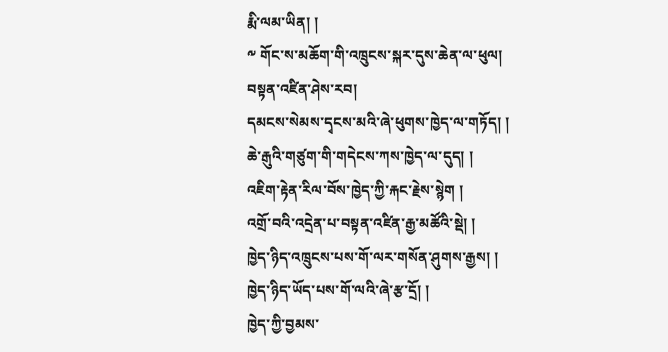རྨི་ལམ་ཡིན། །
༸ གོང་ས་མཆོག་གི་འཁྲུངས་སྐར་དུས་ཆེན་ལ་ཕུལ།
བསྟན་འཛིན་ཤེས་རབ།
དམངས་སེམས་དྭངས་མའི་ཞེ་ཕུགས་ཁྱེད་ལ་གཏོད། །
ཆེ་རྒུའི་གཙུག་གི་གདེངས་ཀས་ཁྱེད་ལ་དུད། །
འཇིག་རྟེན་རིལ་བོས་ཁྱེད་ཀྱི་རྐང་རྗེས་སྙེག །
འགྲོ་བའི་འདྲེན་པ་བསྟན་འཛིན་རྒྱ་མཚོའི་སྡེ། །
ཁྱེད་ཉིད་འཁྲུངས་པས་གོ་ལར་གསོན་ཤུགས་རྒྱས། །
ཁྱེད་ཉིད་ཡོད་པས་གོ་ལའི་ཞེ་རྩ་དྲོ། །
ཁྱེད་ཀྱི་བྱམས་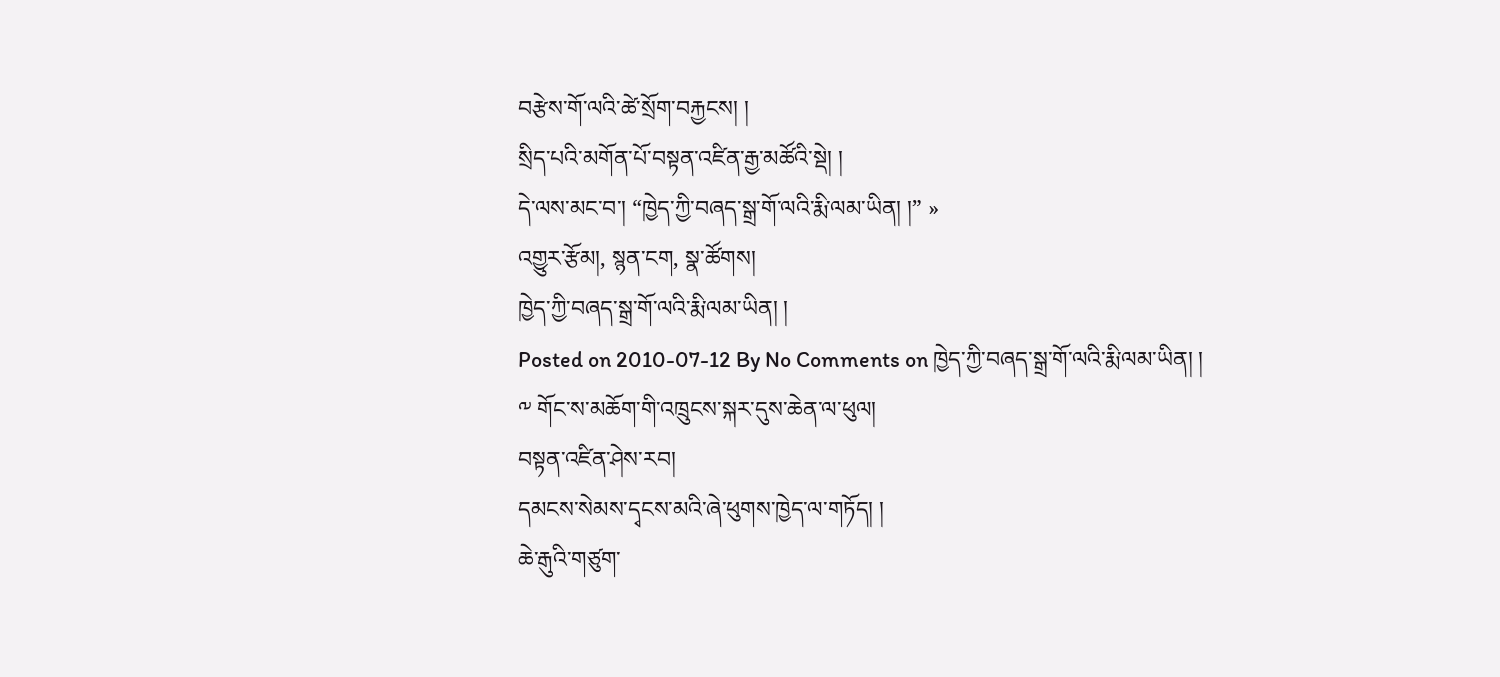བརྩེས་གོ་ལའི་ཚེ་སྲོག་བརྐྱངས། །
སྲིད་པའི་མགོན་པོ་བསྟན་འཛིན་རྒྱ་མཚོའི་སྡེ། །
དེ་ལས་མང་བ་། “ཁྱེད་ཀྱི་བཞད་སྒྲ་གོ་ལའི་རྨི་ལམ་ཡིན། །” »
འགྱུར་རྩོམ།, སྙན་ངག, སྣ་ཚོགས།
ཁྱེད་ཀྱི་བཞད་སྒྲ་གོ་ལའི་རྨི་ལམ་ཡིན། །
Posted on 2010-07-12 By No Comments on ཁྱེད་ཀྱི་བཞད་སྒྲ་གོ་ལའི་རྨི་ལམ་ཡིན། །
༸ གོང་ས་མཆོག་གི་འཁྲུངས་སྐར་དུས་ཆེན་ལ་ཕུལ།
བསྟན་འཛིན་ཤེས་རབ།
དམངས་སེམས་དྭངས་མའི་ཞེ་ཕུགས་ཁྱེད་ལ་གཏོད། །
ཆེ་རྒུའི་གཙུག་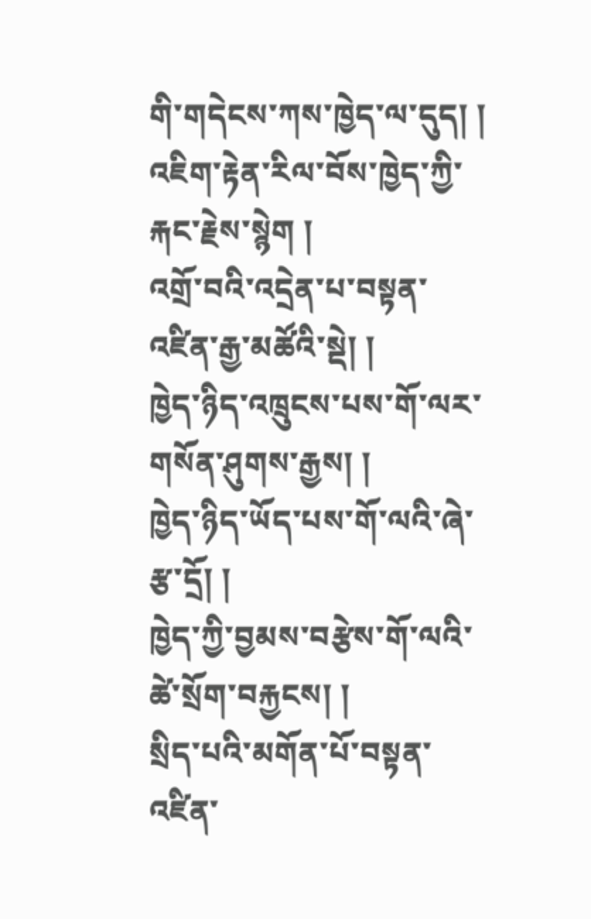གི་གདེངས་ཀས་ཁྱེད་ལ་དུད། །
འཇིག་རྟེན་རིལ་བོས་ཁྱེད་ཀྱི་རྐང་རྗེས་སྙེག །
འགྲོ་བའི་འདྲེན་པ་བསྟན་འཛིན་རྒྱ་མཚོའི་སྡེ། །
ཁྱེད་ཉིད་འཁྲུངས་པས་གོ་ལར་གསོན་ཤུགས་རྒྱས། །
ཁྱེད་ཉིད་ཡོད་པས་གོ་ལའི་ཞེ་རྩ་དྲོ། །
ཁྱེད་ཀྱི་བྱམས་བརྩེས་གོ་ལའི་ཚེ་སྲོག་བརྐྱངས། །
སྲིད་པའི་མགོན་པོ་བསྟན་འཛིན་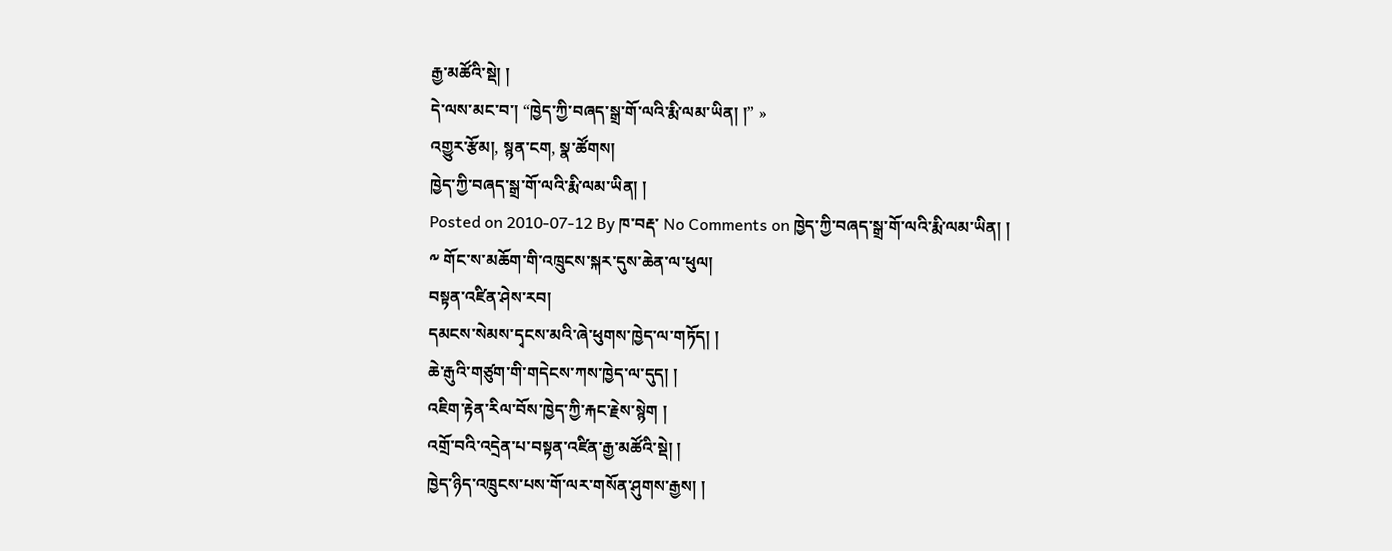རྒྱ་མཚོའི་སྡེ། །
དེ་ལས་མང་བ་། “ཁྱེད་ཀྱི་བཞད་སྒྲ་གོ་ལའི་རྨི་ལམ་ཡིན། །” »
འགྱུར་རྩོམ།, སྙན་ངག, སྣ་ཚོགས།
ཁྱེད་ཀྱི་བཞད་སྒྲ་གོ་ལའི་རྨི་ལམ་ཡིན། །
Posted on 2010-07-12 By ཁ་བརྡ་ No Comments on ཁྱེད་ཀྱི་བཞད་སྒྲ་གོ་ལའི་རྨི་ལམ་ཡིན། །
༸ གོང་ས་མཆོག་གི་འཁྲུངས་སྐར་དུས་ཆེན་ལ་ཕུལ།
བསྟན་འཛིན་ཤེས་རབ།
དམངས་སེམས་དྭངས་མའི་ཞེ་ཕུགས་ཁྱེད་ལ་གཏོད། །
ཆེ་རྒུའི་གཙུག་གི་གདེངས་ཀས་ཁྱེད་ལ་དུད། །
འཇིག་རྟེན་རིལ་བོས་ཁྱེད་ཀྱི་རྐང་རྗེས་སྙེག །
འགྲོ་བའི་འདྲེན་པ་བསྟན་འཛིན་རྒྱ་མཚོའི་སྡེ། །
ཁྱེད་ཉིད་འཁྲུངས་པས་གོ་ལར་གསོན་ཤུགས་རྒྱས། །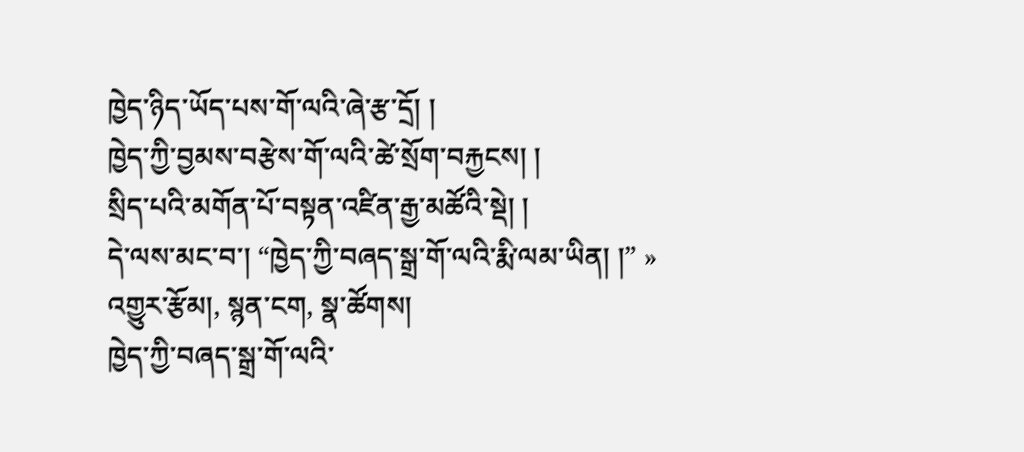ཁྱེད་ཉིད་ཡོད་པས་གོ་ལའི་ཞེ་རྩ་དྲོ། །
ཁྱེད་ཀྱི་བྱམས་བརྩེས་གོ་ལའི་ཚེ་སྲོག་བརྐྱངས། །
སྲིད་པའི་མགོན་པོ་བསྟན་འཛིན་རྒྱ་མཚོའི་སྡེ། །
དེ་ལས་མང་བ་། “ཁྱེད་ཀྱི་བཞད་སྒྲ་གོ་ལའི་རྨི་ལམ་ཡིན། །” »
འགྱུར་རྩོམ།, སྙན་ངག, སྣ་ཚོགས།
ཁྱེད་ཀྱི་བཞད་སྒྲ་གོ་ལའི་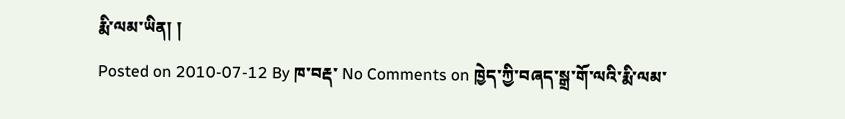རྨི་ལམ་ཡིན། །
Posted on 2010-07-12 By ཁ་བརྡ་ No Comments on ཁྱེད་ཀྱི་བཞད་སྒྲ་གོ་ལའི་རྨི་ལམ་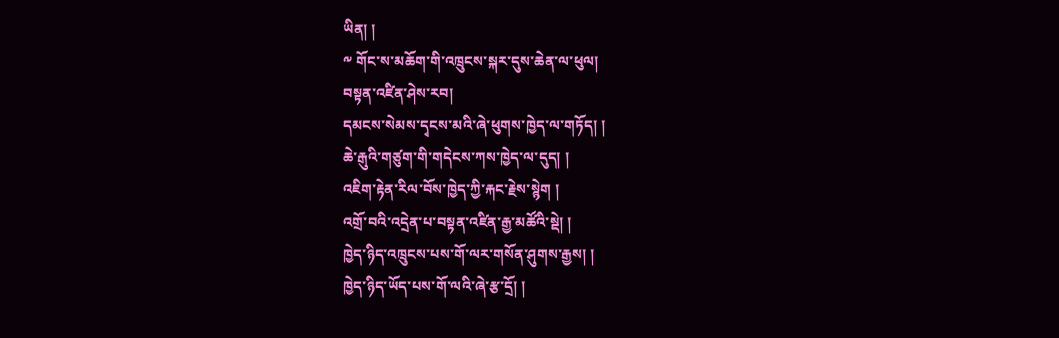ཡིན། །
༸ གོང་ས་མཆོག་གི་འཁྲུངས་སྐར་དུས་ཆེན་ལ་ཕུལ།
བསྟན་འཛིན་ཤེས་རབ།
དམངས་སེམས་དྭངས་མའི་ཞེ་ཕུགས་ཁྱེད་ལ་གཏོད། །
ཆེ་རྒུའི་གཙུག་གི་གདེངས་ཀས་ཁྱེད་ལ་དུད། །
འཇིག་རྟེན་རིལ་བོས་ཁྱེད་ཀྱི་རྐང་རྗེས་སྙེག །
འགྲོ་བའི་འདྲེན་པ་བསྟན་འཛིན་རྒྱ་མཚོའི་སྡེ། །
ཁྱེད་ཉིད་འཁྲུངས་པས་གོ་ལར་གསོན་ཤུགས་རྒྱས། །
ཁྱེད་ཉིད་ཡོད་པས་གོ་ལའི་ཞེ་རྩ་དྲོ། །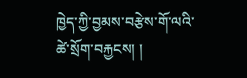ཁྱེད་ཀྱི་བྱམས་བརྩེས་གོ་ལའི་ཚེ་སྲོག་བརྐྱངས། །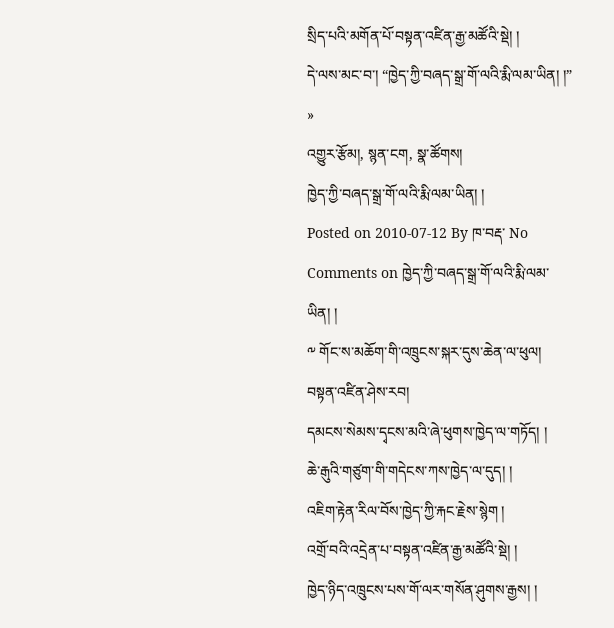སྲིད་པའི་མགོན་པོ་བསྟན་འཛིན་རྒྱ་མཚོའི་སྡེ། །
དེ་ལས་མང་བ་། “ཁྱེད་ཀྱི་བཞད་སྒྲ་གོ་ལའི་རྨི་ལམ་ཡིན། །” »
འགྱུར་རྩོམ།, སྙན་ངག, སྣ་ཚོགས།
ཁྱེད་ཀྱི་བཞད་སྒྲ་གོ་ལའི་རྨི་ལམ་ཡིན། །
Posted on 2010-07-12 By ཁ་བརྡ་ No Comments on ཁྱེད་ཀྱི་བཞད་སྒྲ་གོ་ལའི་རྨི་ལམ་ཡིན། །
༸ གོང་ས་མཆོག་གི་འཁྲུངས་སྐར་དུས་ཆེན་ལ་ཕུལ།
བསྟན་འཛིན་ཤེས་རབ།
དམངས་སེམས་དྭངས་མའི་ཞེ་ཕུགས་ཁྱེད་ལ་གཏོད། །
ཆེ་རྒུའི་གཙུག་གི་གདེངས་ཀས་ཁྱེད་ལ་དུད། །
འཇིག་རྟེན་རིལ་བོས་ཁྱེད་ཀྱི་རྐང་རྗེས་སྙེག །
འགྲོ་བའི་འདྲེན་པ་བསྟན་འཛིན་རྒྱ་མཚོའི་སྡེ། །
ཁྱེད་ཉིད་འཁྲུངས་པས་གོ་ལར་གསོན་ཤུགས་རྒྱས། །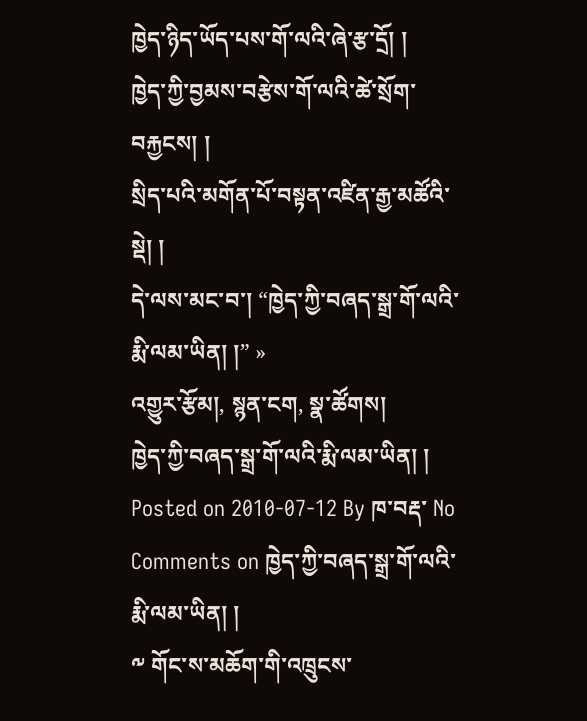ཁྱེད་ཉིད་ཡོད་པས་གོ་ལའི་ཞེ་རྩ་དྲོ། །
ཁྱེད་ཀྱི་བྱམས་བརྩེས་གོ་ལའི་ཚེ་སྲོག་བརྐྱངས། །
སྲིད་པའི་མགོན་པོ་བསྟན་འཛིན་རྒྱ་མཚོའི་སྡེ། །
དེ་ལས་མང་བ་། “ཁྱེད་ཀྱི་བཞད་སྒྲ་གོ་ལའི་རྨི་ལམ་ཡིན། །” »
འགྱུར་རྩོམ།, སྙན་ངག, སྣ་ཚོགས།
ཁྱེད་ཀྱི་བཞད་སྒྲ་གོ་ལའི་རྨི་ལམ་ཡིན། །
Posted on 2010-07-12 By ཁ་བརྡ་ No Comments on ཁྱེད་ཀྱི་བཞད་སྒྲ་གོ་ལའི་རྨི་ལམ་ཡིན། །
༸ གོང་ས་མཆོག་གི་འཁྲུངས་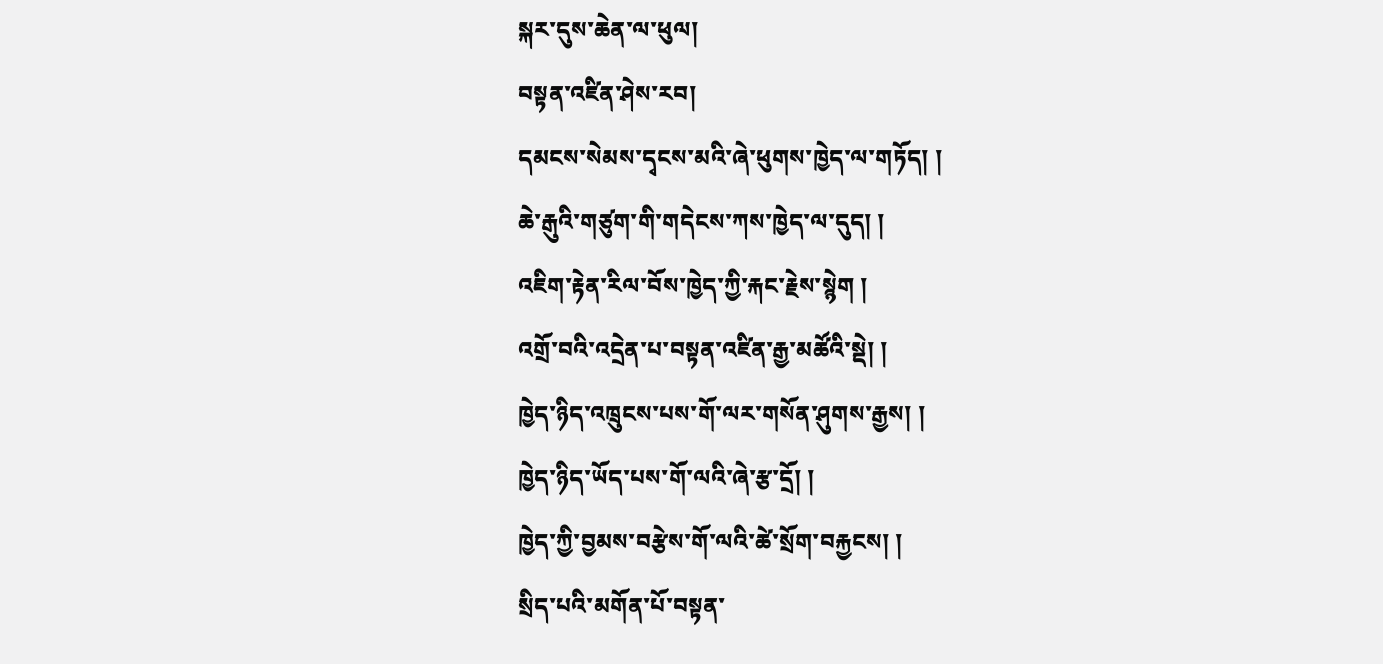སྐར་དུས་ཆེན་ལ་ཕུལ།
བསྟན་འཛིན་ཤེས་རབ།
དམངས་སེམས་དྭངས་མའི་ཞེ་ཕུགས་ཁྱེད་ལ་གཏོད། །
ཆེ་རྒུའི་གཙུག་གི་གདེངས་ཀས་ཁྱེད་ལ་དུད། །
འཇིག་རྟེན་རིལ་བོས་ཁྱེད་ཀྱི་རྐང་རྗེས་སྙེག །
འགྲོ་བའི་འདྲེན་པ་བསྟན་འཛིན་རྒྱ་མཚོའི་སྡེ། །
ཁྱེད་ཉིད་འཁྲུངས་པས་གོ་ལར་གསོན་ཤུགས་རྒྱས། །
ཁྱེད་ཉིད་ཡོད་པས་གོ་ལའི་ཞེ་རྩ་དྲོ། །
ཁྱེད་ཀྱི་བྱམས་བརྩེས་གོ་ལའི་ཚེ་སྲོག་བརྐྱངས། །
སྲིད་པའི་མགོན་པོ་བསྟན་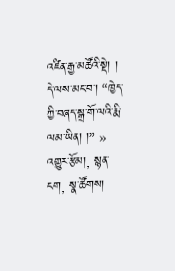འཛིན་རྒྱ་མཚོའི་སྡེ། །
དེ་ལས་མང་བ་། “ཁྱེད་ཀྱི་བཞད་སྒྲ་གོ་ལའི་རྨི་ལམ་ཡིན། །” »
འགྱུར་རྩོམ།, སྙན་ངག, སྣ་ཚོགས།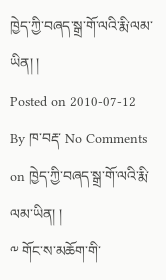ཁྱེད་ཀྱི་བཞད་སྒྲ་གོ་ལའི་རྨི་ལམ་ཡིན། །
Posted on 2010-07-12 By ཁ་བརྡ་ No Comments on ཁྱེད་ཀྱི་བཞད་སྒྲ་གོ་ལའི་རྨི་ལམ་ཡིན། །
༸ གོང་ས་མཆོག་གི་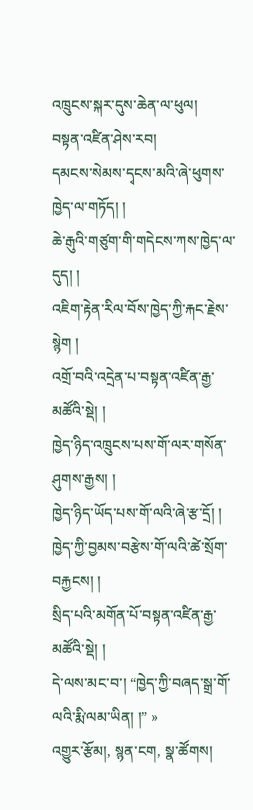འཁྲུངས་སྐར་དུས་ཆེན་ལ་ཕུལ།
བསྟན་འཛིན་ཤེས་རབ།
དམངས་སེམས་དྭངས་མའི་ཞེ་ཕུགས་ཁྱེད་ལ་གཏོད། །
ཆེ་རྒུའི་གཙུག་གི་གདེངས་ཀས་ཁྱེད་ལ་དུད། །
འཇིག་རྟེན་རིལ་བོས་ཁྱེད་ཀྱི་རྐང་རྗེས་སྙེག །
འགྲོ་བའི་འདྲེན་པ་བསྟན་འཛིན་རྒྱ་མཚོའི་སྡེ། །
ཁྱེད་ཉིད་འཁྲུངས་པས་གོ་ལར་གསོན་ཤུགས་རྒྱས། །
ཁྱེད་ཉིད་ཡོད་པས་གོ་ལའི་ཞེ་རྩ་དྲོ། །
ཁྱེད་ཀྱི་བྱམས་བརྩེས་གོ་ལའི་ཚེ་སྲོག་བརྐྱངས། །
སྲིད་པའི་མགོན་པོ་བསྟན་འཛིན་རྒྱ་མཚོའི་སྡེ། །
དེ་ལས་མང་བ་། “ཁྱེད་ཀྱི་བཞད་སྒྲ་གོ་ལའི་རྨི་ལམ་ཡིན། །” »
འགྱུར་རྩོམ།, སྙན་ངག, སྣ་ཚོགས།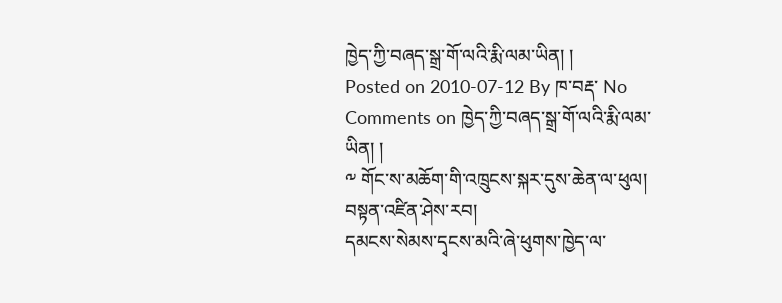ཁྱེད་ཀྱི་བཞད་སྒྲ་གོ་ལའི་རྨི་ལམ་ཡིན། །
Posted on 2010-07-12 By ཁ་བརྡ་ No Comments on ཁྱེད་ཀྱི་བཞད་སྒྲ་གོ་ལའི་རྨི་ལམ་ཡིན། །
༸ གོང་ས་མཆོག་གི་འཁྲུངས་སྐར་དུས་ཆེན་ལ་ཕུལ།
བསྟན་འཛིན་ཤེས་རབ།
དམངས་སེམས་དྭངས་མའི་ཞེ་ཕུགས་ཁྱེད་ལ་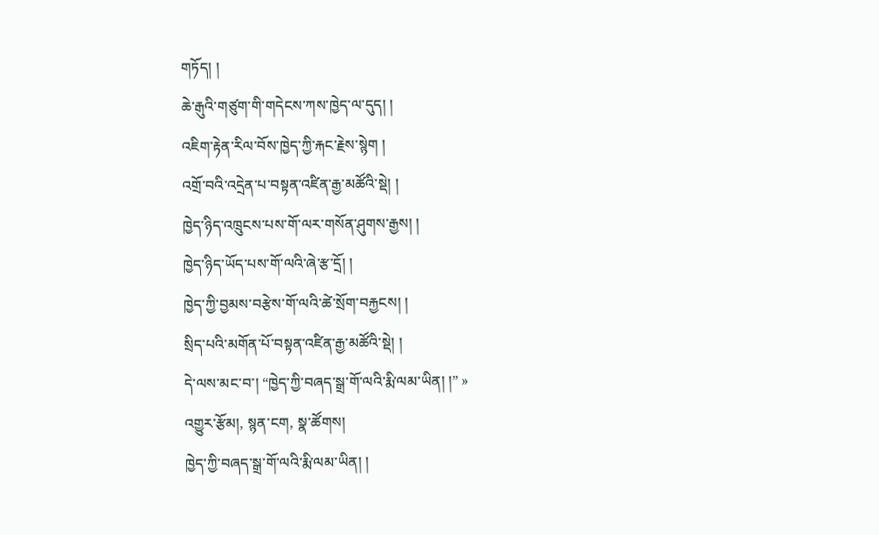གཏོད། །
ཆེ་རྒུའི་གཙུག་གི་གདེངས་ཀས་ཁྱེད་ལ་དུད། །
འཇིག་རྟེན་རིལ་བོས་ཁྱེད་ཀྱི་རྐང་རྗེས་སྙེག །
འགྲོ་བའི་འདྲེན་པ་བསྟན་འཛིན་རྒྱ་མཚོའི་སྡེ། །
ཁྱེད་ཉིད་འཁྲུངས་པས་གོ་ལར་གསོན་ཤུགས་རྒྱས། །
ཁྱེད་ཉིད་ཡོད་པས་གོ་ལའི་ཞེ་རྩ་དྲོ། །
ཁྱེད་ཀྱི་བྱམས་བརྩེས་གོ་ལའི་ཚེ་སྲོག་བརྐྱངས། །
སྲིད་པའི་མགོན་པོ་བསྟན་འཛིན་རྒྱ་མཚོའི་སྡེ། །
དེ་ལས་མང་བ་། “ཁྱེད་ཀྱི་བཞད་སྒྲ་གོ་ལའི་རྨི་ལམ་ཡིན། །” »
འགྱུར་རྩོམ།, སྙན་ངག, སྣ་ཚོགས།
ཁྱེད་ཀྱི་བཞད་སྒྲ་གོ་ལའི་རྨི་ལམ་ཡིན། །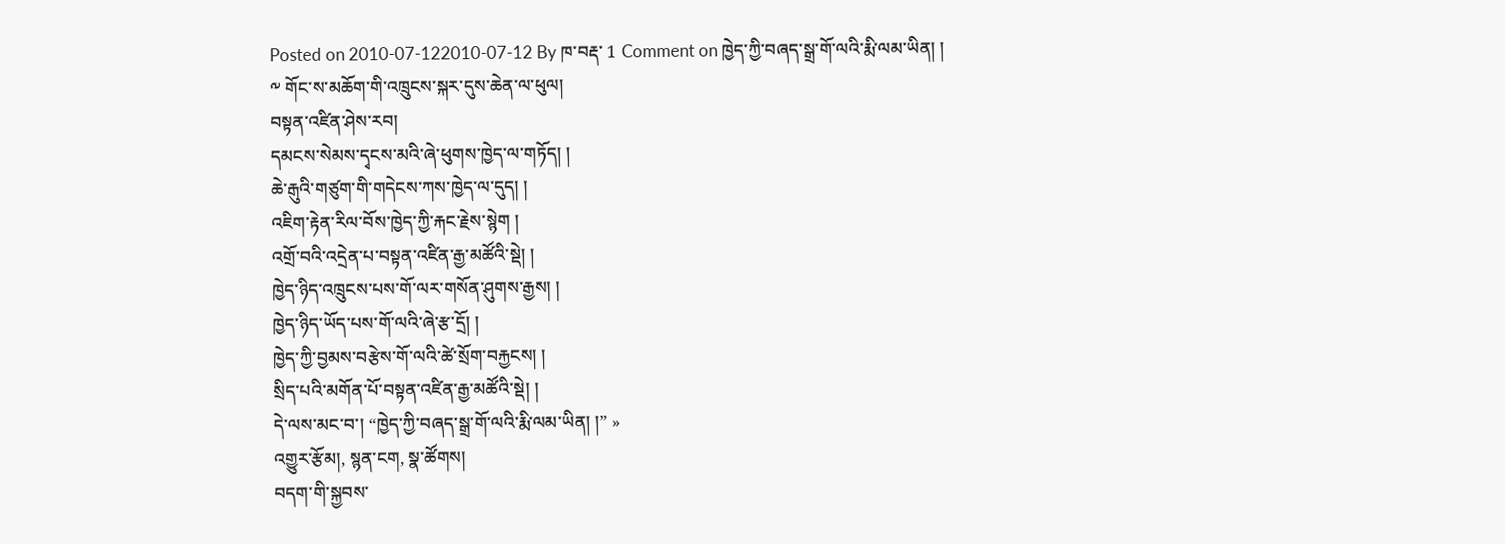Posted on 2010-07-122010-07-12 By ཁ་བརྡ་ 1 Comment on ཁྱེད་ཀྱི་བཞད་སྒྲ་གོ་ལའི་རྨི་ལམ་ཡིན། །
༸ གོང་ས་མཆོག་གི་འཁྲུངས་སྐར་དུས་ཆེན་ལ་ཕུལ།
བསྟན་འཛིན་ཤེས་རབ།
དམངས་སེམས་དྭངས་མའི་ཞེ་ཕུགས་ཁྱེད་ལ་གཏོད། །
ཆེ་རྒུའི་གཙུག་གི་གདེངས་ཀས་ཁྱེད་ལ་དུད། །
འཇིག་རྟེན་རིལ་བོས་ཁྱེད་ཀྱི་རྐང་རྗེས་སྙེག །
འགྲོ་བའི་འདྲེན་པ་བསྟན་འཛིན་རྒྱ་མཚོའི་སྡེ། །
ཁྱེད་ཉིད་འཁྲུངས་པས་གོ་ལར་གསོན་ཤུགས་རྒྱས། །
ཁྱེད་ཉིད་ཡོད་པས་གོ་ལའི་ཞེ་རྩ་དྲོ། །
ཁྱེད་ཀྱི་བྱམས་བརྩེས་གོ་ལའི་ཚེ་སྲོག་བརྐྱངས། །
སྲིད་པའི་མགོན་པོ་བསྟན་འཛིན་རྒྱ་མཚོའི་སྡེ། །
དེ་ལས་མང་བ་། “ཁྱེད་ཀྱི་བཞད་སྒྲ་གོ་ལའི་རྨི་ལམ་ཡིན། །” »
འགྱུར་རྩོམ།, སྙན་ངག, སྣ་ཚོགས།
བདག་གི་སྐྱབས་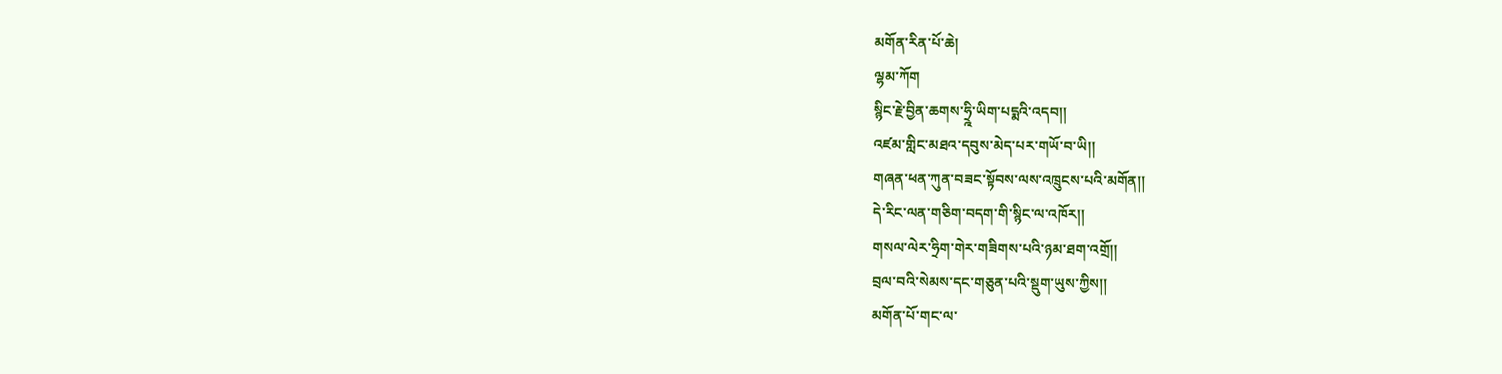མགོན་རིན་པོ་ཆེ།
ལྷམ་ཀོག
སྙིང་རྗེ་བྱིན་ཆགས་ཧྲྰི་ཡིག་པདྨའི་འདབ།།
འཛམ་གླིང་མཐའ་དབུས་མེད་པར་གཡོ་བ་ཡི།།
གཞན་ཕན་ཀུན་བཟང་སྟོབས་ལས་འཁྲུངས་པའི་མགོན།།
དེ་རིང་ལན་གཅིག་བདག་གི་སྙིང་ལ་འཁོར།།
གསལ་ལེར་ཧྲིག་གེར་གཟིགས་པའི་ཉམ་ཐག་འགྲོ།།
བྲལ་བའི་སེམས་དང་གཅུན་པའི་སྡུག་ཡུས་ཀྱིས།།
མགོན་པོ་གང་ལ་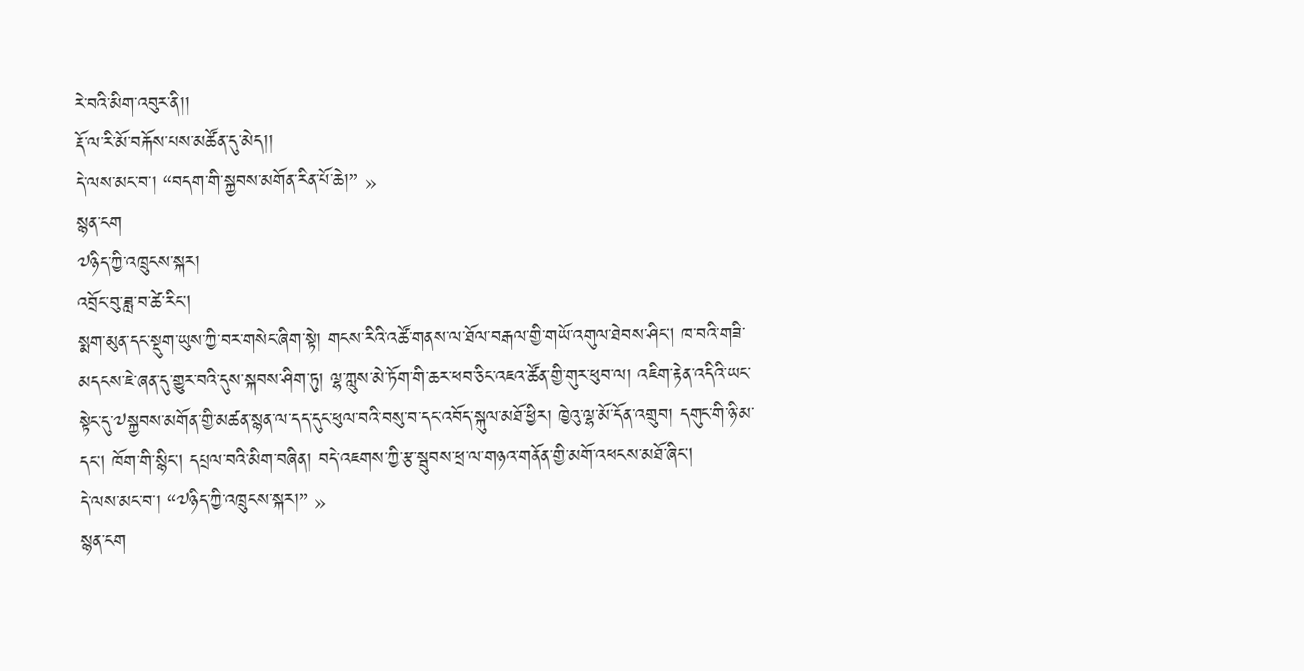རེ་བའི་མིག་འབུར་ནི།།
རྡོ་ལ་རི་མོ་བརྐོས་པས་མཚོན་དུ་མེད།།
དེ་ལས་མང་བ་། “བདག་གི་སྐྱབས་མགོན་རིན་པོ་ཆེ།” »
སྙན་ངག
༧ཉིད་ཀྱི་འཁྲུངས་སྐར།
འབྲོང་བུ་ཟླ་བ་ཚེ་རིང།
སྨག་མུན་དང་སྡུག་ཡུས་ཀྱི་བར་གསེང་ཞིག་སྟེ། གངས་རིའི་འཚོ་གནས་ལ་ཐོལ་བརྒལ་གྱི་གཡོ་འགུལ་ཐེབས་ཤིང། ཁ་བའི་གཟི་མདངས་ཇེ་ཞན་དུ་གྱུར་བའི་དུས་སྐབས་ཤིག་ཏུ། ལྷ་ཀླུས་མེ་ཏོག་གི་ཆར་ཕབ་ཅིང་འཇའ་ཚོན་གྱི་གུར་ཕུབ་ལ། འཇིག་རྟེན་འདིའི་ཡང་སྟེང་དུ་༧སྐྱབས་མགོན་གྱི་མཚན་སྙན་ལ་དད་དུང་ཕུལ་བའི་བསུ་བ་དང་འབོད་སྐུལ་མཐོ་ཕྱིར། ཁྱེའུ་ལྷ་མོ་དོན་འགྲུབ། དགུང་གི་ཉི་མ་དང། ཁོག་གི་སྙིང། དཔྲལ་བའི་མིག་བཞིན། བདེ་འཇགས་ཀྱི་རྩ་སྦུབས་ཕྲ་ལ་གཉའ་གནོན་གྱི་མགོ་འཕངས་མཐོ་ཞིང།
དེ་ལས་མང་བ་། “༧ཉིད་ཀྱི་འཁྲུངས་སྐར།” »
སྙན་ངག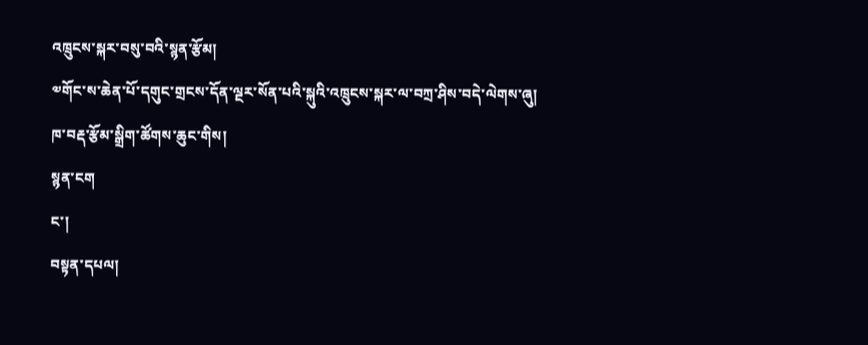འཁྲུངས་སྐར་བསུ་བའི་སྙན་རྩོམ།
༧གོང་ས་ཆེན་པོ་དགུང་གྲངས་དོན་ལྔར་སོན་པའི་སྐུའི་འཁྲུངས་སྐར་ལ་བཀྲ་ཤིས་བདེ་ལེགས་ཞུ། ཁ་བརྡ་རྩོམ་སྒྲིག་ཚོགས་ཆུང་གིས།
སྙན་ངག
ང་།
བསྟན་དཔལ།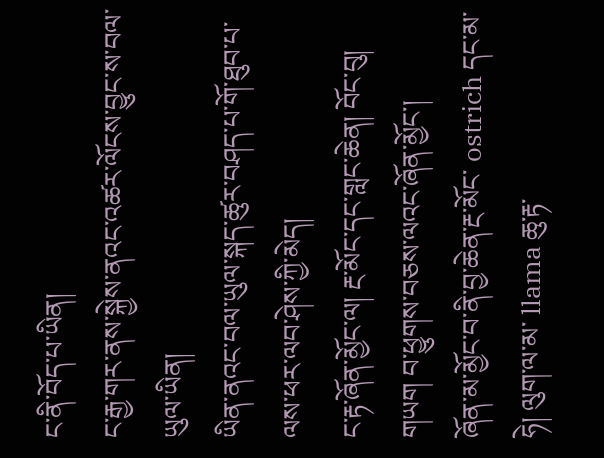ང་ནི་བོད་པ་ཡིན།
ང་རྒྱ་གར་ནས་སྐྱེས་ནའང་འཚར་ལོངས་བྱུང་ས་བལ་ཡུལ་ཡིན།
ཡིན་ནའང་བལ་ཡུལ་སྐད་ཚུར་བཤད་པ་གོ་ཐུབ་པ་ལས་ཕར་ལབ་ཤེས་ཀྱི་མེད།
ང་རྟ་ཞོན་མྱོང་ལ། རྔ་མོང་དང་གླང་ཆེན། བོང་བུ། གཡག བ་ཕྱུགས་བཅས་ལའང་ཞོན་མྱོང་།
ཞོན་མ་མྱོང་བ་ནི་བྱ་ཆེན་རྔ་མོང་ ostrich དང་མ་ཧེ། ལུག་ལ་མ་ llama ཆུ་རྟ་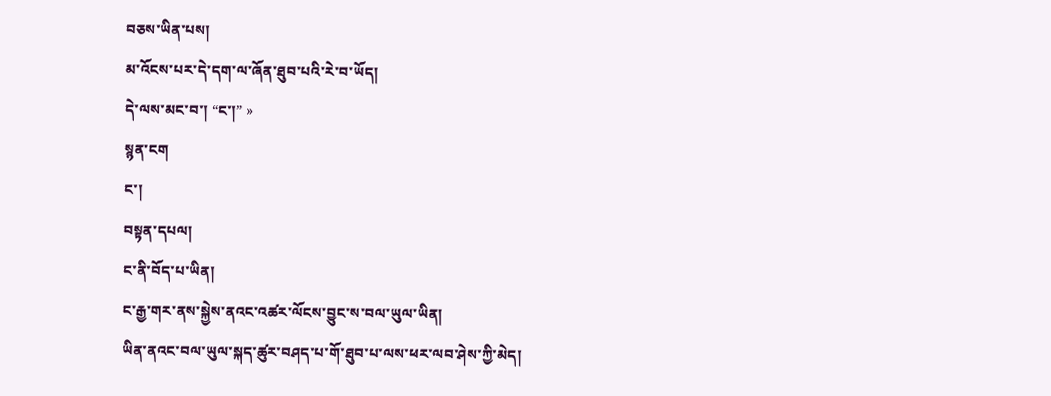བཅས་ཡིན་པས།
མ་འོངས་པར་དེ་དག་ལ་ཞོན་ཐུབ་པའི་རེ་བ་ཡོད།
དེ་ལས་མང་བ་། “ང་།” »
སྙན་ངག
ང་།
བསྟན་དཔལ།
ང་ནི་བོད་པ་ཡིན།
ང་རྒྱ་གར་ནས་སྐྱེས་ནའང་འཚར་ལོངས་བྱུང་ས་བལ་ཡུལ་ཡིན།
ཡིན་ནའང་བལ་ཡུལ་སྐད་ཚུར་བཤད་པ་གོ་ཐུབ་པ་ལས་ཕར་ལབ་ཤེས་ཀྱི་མེད།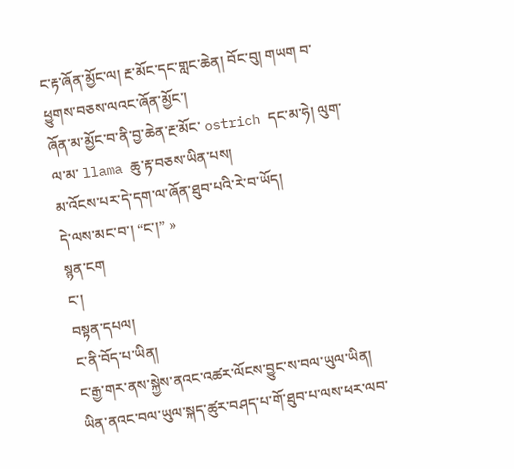ང་རྟ་ཞོན་མྱོང་ལ། རྔ་མོང་དང་གླང་ཆེན། བོང་བུ། གཡག བ་ཕྱུགས་བཅས་ལའང་ཞོན་མྱོང་།
ཞོན་མ་མྱོང་བ་ནི་བྱ་ཆེན་རྔ་མོང་ ostrich དང་མ་ཧེ། ལུག་ལ་མ་ llama ཆུ་རྟ་བཅས་ཡིན་པས།
མ་འོངས་པར་དེ་དག་ལ་ཞོན་ཐུབ་པའི་རེ་བ་ཡོད།
དེ་ལས་མང་བ་། “ང་།” »
སྙན་ངག
ང་།
བསྟན་དཔལ།
ང་ནི་བོད་པ་ཡིན།
ང་རྒྱ་གར་ནས་སྐྱེས་ནའང་འཚར་ལོངས་བྱུང་ས་བལ་ཡུལ་ཡིན།
ཡིན་ནའང་བལ་ཡུལ་སྐད་ཚུར་བཤད་པ་གོ་ཐུབ་པ་ལས་ཕར་ལབ་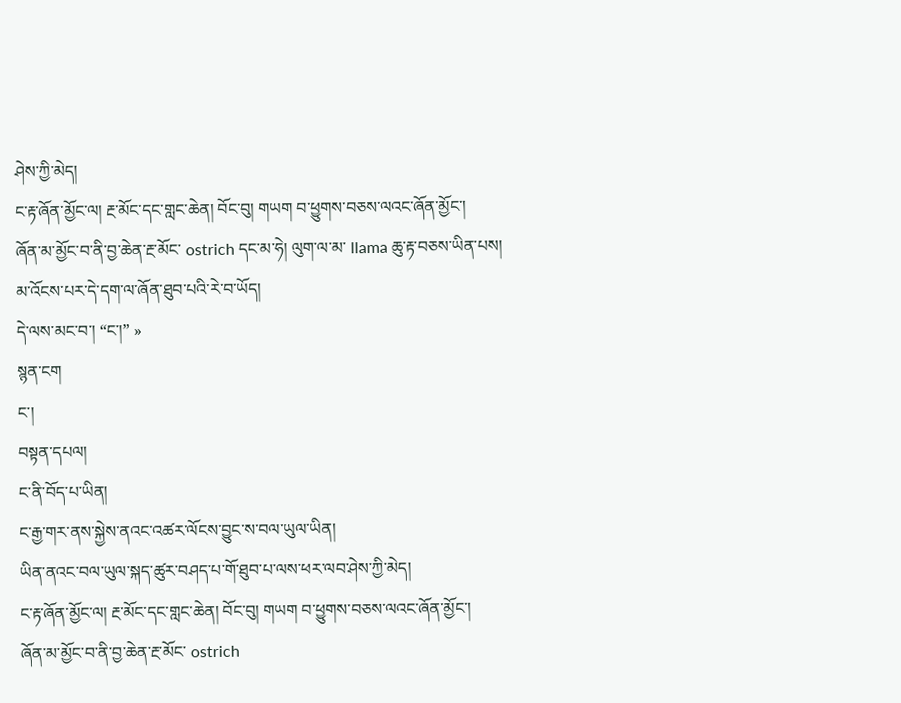ཤེས་ཀྱི་མེད།
ང་རྟ་ཞོན་མྱོང་ལ། རྔ་མོང་དང་གླང་ཆེན། བོང་བུ། གཡག བ་ཕྱུགས་བཅས་ལའང་ཞོན་མྱོང་།
ཞོན་མ་མྱོང་བ་ནི་བྱ་ཆེན་རྔ་མོང་ ostrich དང་མ་ཧེ། ལུག་ལ་མ་ llama ཆུ་རྟ་བཅས་ཡིན་པས།
མ་འོངས་པར་དེ་དག་ལ་ཞོན་ཐུབ་པའི་རེ་བ་ཡོད།
དེ་ལས་མང་བ་། “ང་།” »
སྙན་ངག
ང་།
བསྟན་དཔལ།
ང་ནི་བོད་པ་ཡིན།
ང་རྒྱ་གར་ནས་སྐྱེས་ནའང་འཚར་ལོངས་བྱུང་ས་བལ་ཡུལ་ཡིན།
ཡིན་ནའང་བལ་ཡུལ་སྐད་ཚུར་བཤད་པ་གོ་ཐུབ་པ་ལས་ཕར་ལབ་ཤེས་ཀྱི་མེད།
ང་རྟ་ཞོན་མྱོང་ལ། རྔ་མོང་དང་གླང་ཆེན། བོང་བུ། གཡག བ་ཕྱུགས་བཅས་ལའང་ཞོན་མྱོང་།
ཞོན་མ་མྱོང་བ་ནི་བྱ་ཆེན་རྔ་མོང་ ostrich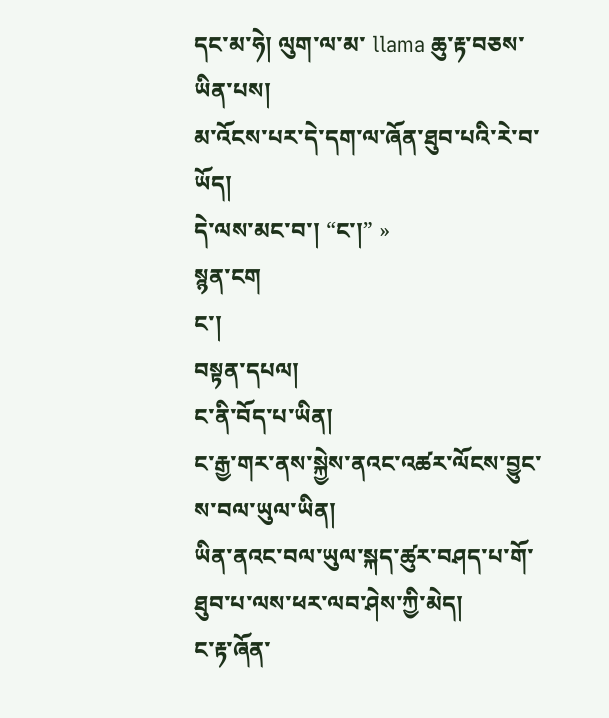དང་མ་ཧེ། ལུག་ལ་མ་ llama ཆུ་རྟ་བཅས་ཡིན་པས།
མ་འོངས་པར་དེ་དག་ལ་ཞོན་ཐུབ་པའི་རེ་བ་ཡོད།
དེ་ལས་མང་བ་། “ང་།” »
སྙན་ངག
ང་།
བསྟན་དཔལ།
ང་ནི་བོད་པ་ཡིན།
ང་རྒྱ་གར་ནས་སྐྱེས་ནའང་འཚར་ལོངས་བྱུང་ས་བལ་ཡུལ་ཡིན།
ཡིན་ནའང་བལ་ཡུལ་སྐད་ཚུར་བཤད་པ་གོ་ཐུབ་པ་ལས་ཕར་ལབ་ཤེས་ཀྱི་མེད།
ང་རྟ་ཞོན་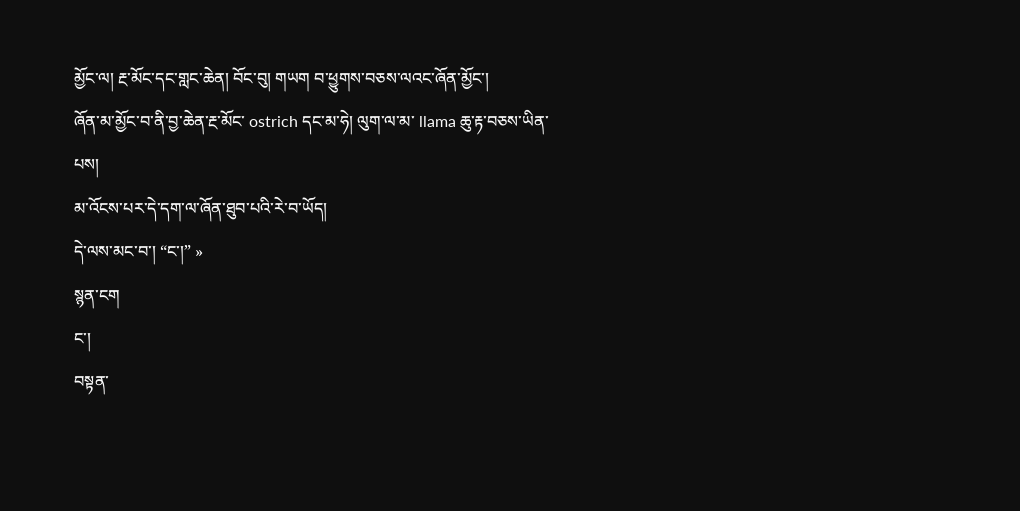མྱོང་ལ། རྔ་མོང་དང་གླང་ཆེན། བོང་བུ། གཡག བ་ཕྱུགས་བཅས་ལའང་ཞོན་མྱོང་།
ཞོན་མ་མྱོང་བ་ནི་བྱ་ཆེན་རྔ་མོང་ ostrich དང་མ་ཧེ། ལུག་ལ་མ་ llama ཆུ་རྟ་བཅས་ཡིན་པས།
མ་འོངས་པར་དེ་དག་ལ་ཞོན་ཐུབ་པའི་རེ་བ་ཡོད།
དེ་ལས་མང་བ་། “ང་།” »
སྙན་ངག
ང་།
བསྟན་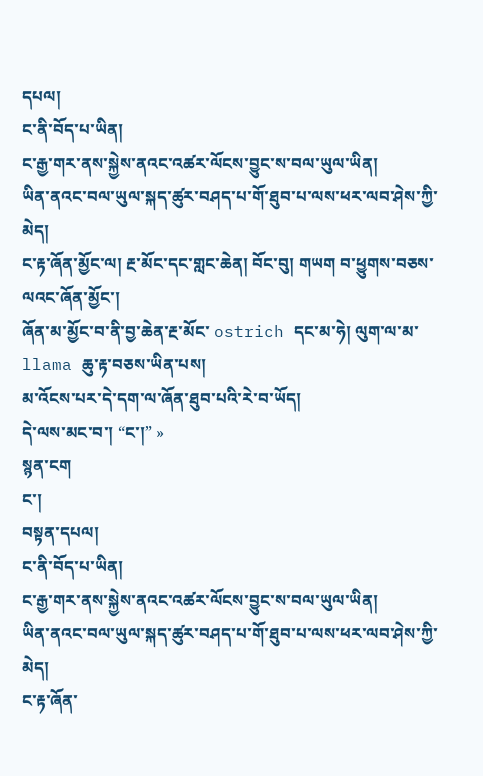དཔལ།
ང་ནི་བོད་པ་ཡིན།
ང་རྒྱ་གར་ནས་སྐྱེས་ནའང་འཚར་ལོངས་བྱུང་ས་བལ་ཡུལ་ཡིན།
ཡིན་ནའང་བལ་ཡུལ་སྐད་ཚུར་བཤད་པ་གོ་ཐུབ་པ་ལས་ཕར་ལབ་ཤེས་ཀྱི་མེད།
ང་རྟ་ཞོན་མྱོང་ལ། རྔ་མོང་དང་གླང་ཆེན། བོང་བུ། གཡག བ་ཕྱུགས་བཅས་ལའང་ཞོན་མྱོང་།
ཞོན་མ་མྱོང་བ་ནི་བྱ་ཆེན་རྔ་མོང་ ostrich དང་མ་ཧེ། ལུག་ལ་མ་ llama ཆུ་རྟ་བཅས་ཡིན་པས།
མ་འོངས་པར་དེ་དག་ལ་ཞོན་ཐུབ་པའི་རེ་བ་ཡོད།
དེ་ལས་མང་བ་། “ང་།” »
སྙན་ངག
ང་།
བསྟན་དཔལ།
ང་ནི་བོད་པ་ཡིན།
ང་རྒྱ་གར་ནས་སྐྱེས་ནའང་འཚར་ལོངས་བྱུང་ས་བལ་ཡུལ་ཡིན།
ཡིན་ནའང་བལ་ཡུལ་སྐད་ཚུར་བཤད་པ་གོ་ཐུབ་པ་ལས་ཕར་ལབ་ཤེས་ཀྱི་མེད།
ང་རྟ་ཞོན་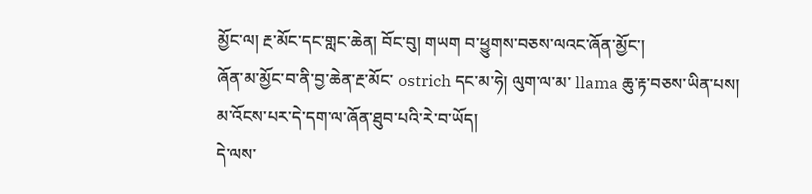མྱོང་ལ། རྔ་མོང་དང་གླང་ཆེན། བོང་བུ། གཡག བ་ཕྱུགས་བཅས་ལའང་ཞོན་མྱོང་།
ཞོན་མ་མྱོང་བ་ནི་བྱ་ཆེན་རྔ་མོང་ ostrich དང་མ་ཧེ། ལུག་ལ་མ་ llama ཆུ་རྟ་བཅས་ཡིན་པས།
མ་འོངས་པར་དེ་དག་ལ་ཞོན་ཐུབ་པའི་རེ་བ་ཡོད།
དེ་ལས་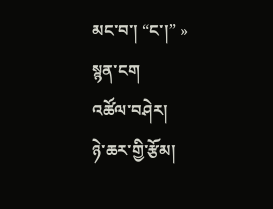མང་བ་། “ང་།” »
སྙན་ངག
འཚོལ་བཤེར།
ཉེ་ཆར་གྱི་རྩོམ།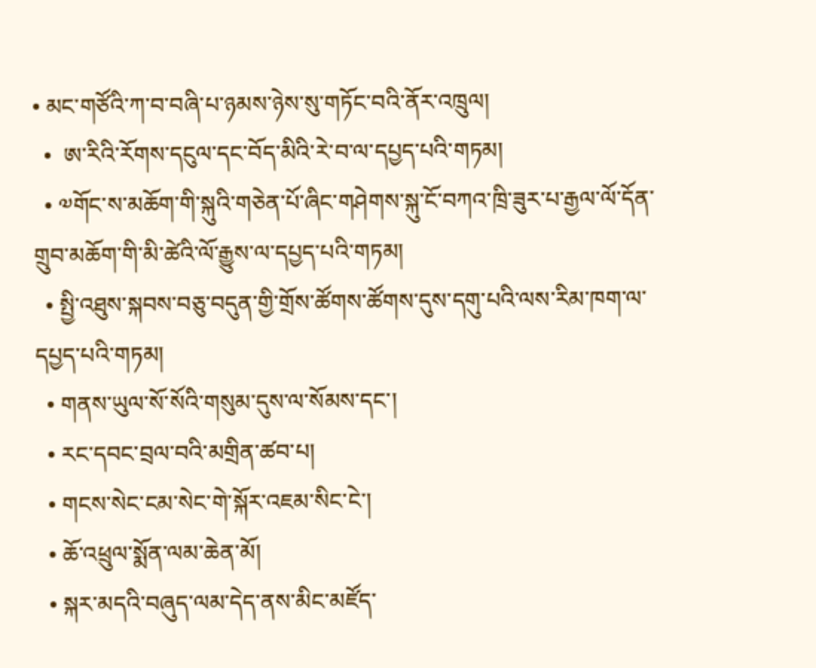• མང་གཙོའི་ཀ་བ་བཞི་པ་ཉམས་ཉེས་སུ་གཏོང་བའི་ནོར་འཁྲུལ།
  •  ཨ་རིའི་རོགས་དངུལ་དང་བོད་མིའི་རེ་བ་ལ་དཔྱད་པའི་གཏམ།
  • ༧གོང་ས་མཆོག་གི་སྐུའི་གཅེན་པོ་ཞིང་གཤེགས་སྐུ་ངོ་བཀའ་ཁྲི་ཟུར་པ་རྒྱལ་ལོ་དོན་གྲུབ་མཆོག་གི་མི་ཚེའི་ལོ་རྒྱུས་ལ་དཔྱད་པའི་གཏམ།
  • སྤྱི་འཐུས་སྐབས་བཅུ་བདུན་གྱི་གྲོས་ཚོགས་ཚོགས་དུས་དགུ་པའི་ལས་རིམ་ཁག་ལ་དཔྱད་པའི་གཏམ།
  • གནས་ཡུལ་སོ་སོའི་གསུམ་དུས་ལ་སོམས་དང་།
  • རང་དབང་བྲལ་བའི་མགྲིན་ཚབ་པ།
  • གངས་སེང་ངམ་སེང་གེ་སྐོར་འཇམ་སིང་ངེ་།
  • ཆོ་འཕྲུལ་སྨོན་ལམ་ཆེན་མོ།
  • སྐར་མདའི་བཞུད་ལམ་དེད་ནས་མིང་མཛོད་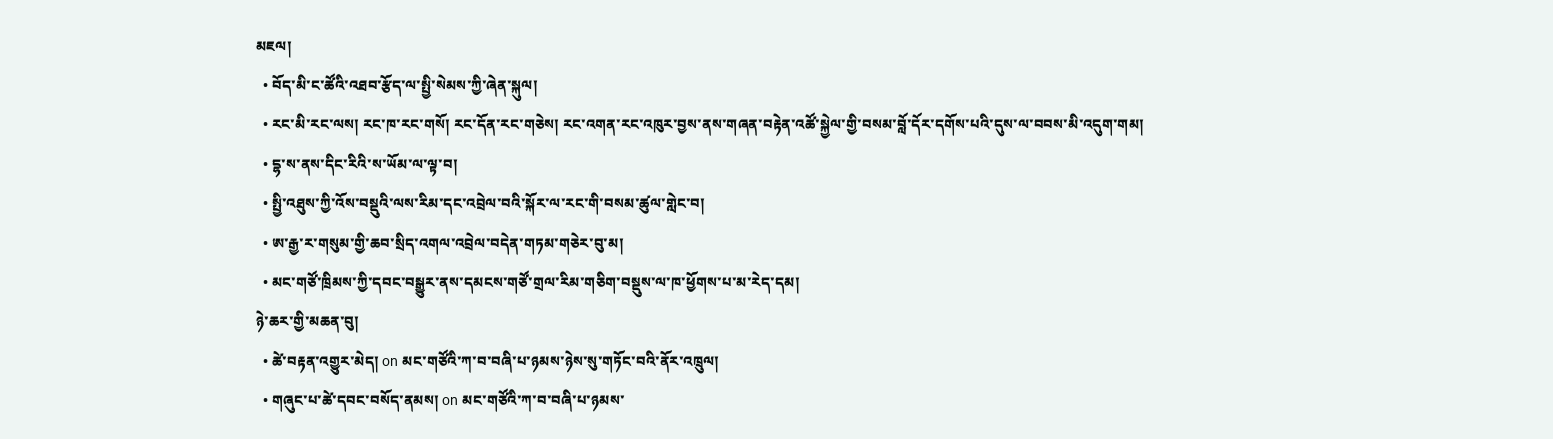མཇལ།
  • བོད་མི་ང་ཚོའི་འཐབ་རྩོད་ལ་སྤྱི་སེམས་ཀྱི་ཞེན་སྐུལ།
  • རང་མི་རང་ལས། རང་ཁ་རང་གསོ། རང་དོན་རང་གཅེས། རང་འགན་རང་འཁུར་བྱས་ནས་གཞན་བརྟེན་འཚོ་སྐྱེལ་གྱི་བསམ་བློ་དོར་དགོས་པའི་དུས་ལ་བབས་མི་འདུག་གམ།
  • དྷ་ས་ནས་དིང་རིའི་ས་ཡོམ་ལ་ལྟ་བ།
  • སྤྱི་འཐུས་ཀྱི་འོས་བསྡུའི་ལས་རིམ་དང་འབྲེལ་བའི་སྐོར་ལ་རང་གི་བསམ་ཚུལ་གླེང་བ།
  • ཨ་རྒྱ་ར་གསུམ་གྱི་ཆབ་སྲིད་འགལ་འབྲེལ་བདེན་གཏམ་གཅེར་བུ་མ།
  • མང་གཙོ་ཁྲིམས་ཀྱི་དབང་བསྒྱུར་ནས་དམངས་གཙོ་གྲལ་རིམ་གཅིག་བསྡུས་ལ་ཁ་ཕྱོགས་པ་མ་རེད་དམ།
ཉེ་ཆར་གྱི་མཆན་བུ།
  • ཚེ་བརྟན་འགྱུར་མེད། on མང་གཙོའི་ཀ་བ་བཞི་པ་ཉམས་ཉེས་སུ་གཏོང་བའི་ནོར་འཁྲུལ།
  • གཞུང་པ་ཚེ་དབང་བསོད་ནམས། on མང་གཙོའི་ཀ་བ་བཞི་པ་ཉམས་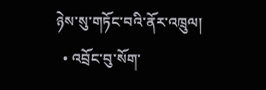ཉེས་སུ་གཏོང་བའི་ནོར་འཁྲུལ།
  • འབྲོང་བུ་སོག་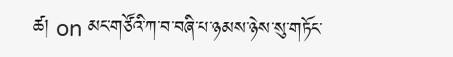ཚ། on མང་གཙོའི་ཀ་བ་བཞི་པ་ཉམས་ཉེས་སུ་གཏོང་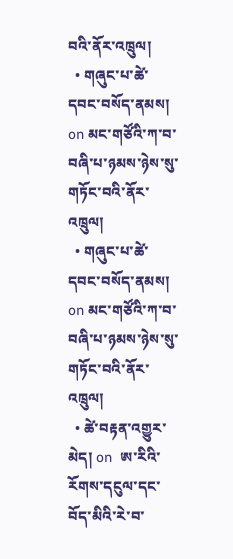བའི་ནོར་འཁྲུལ།
  • གཞུང་པ་ཚེ་དབང་བསོད་ནམས། on མང་གཙོའི་ཀ་བ་བཞི་པ་ཉམས་ཉེས་སུ་གཏོང་བའི་ནོར་འཁྲུལ།
  • གཞུང་པ་ཚེ་དབང་བསོད་ནམས། on མང་གཙོའི་ཀ་བ་བཞི་པ་ཉམས་ཉེས་སུ་གཏོང་བའི་ནོར་འཁྲུལ།
  • ཚེ་བརྟན་འགྱུར་མེད། on  ཨ་རིའི་རོགས་དངུལ་དང་བོད་མིའི་རེ་བ་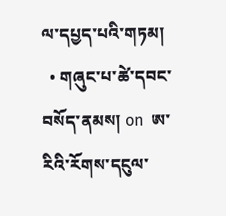ལ་དཔྱད་པའི་གཏམ།
  • གཞུང་པ་ཚེ་དབང་བསོད་ནམས། on  ཨ་རིའི་རོགས་དངུལ་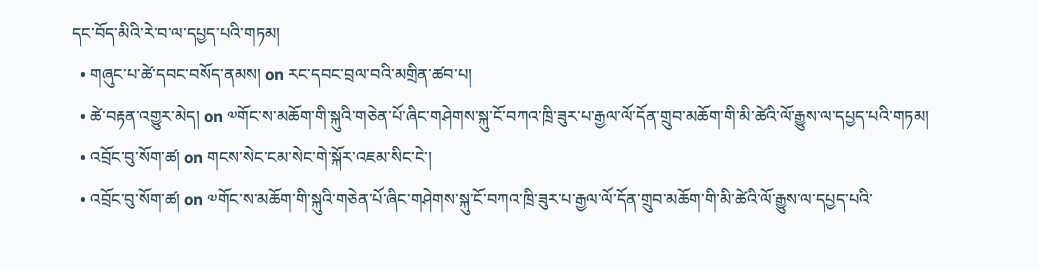དང་བོད་མིའི་རེ་བ་ལ་དཔྱད་པའི་གཏམ།
  • གཞུང་པ་ཚེ་དབང་བསོད་ནམས། on རང་དབང་བྲལ་བའི་མགྲིན་ཚབ་པ།
  • ཚེ་བརྟན་འགྱུར་མེད། on ༧གོང་ས་མཆོག་གི་སྐུའི་གཅེན་པོ་ཞིང་གཤེགས་སྐུ་ངོ་བཀའ་ཁྲི་ཟུར་པ་རྒྱལ་ལོ་དོན་གྲུབ་མཆོག་གི་མི་ཚེའི་ལོ་རྒྱུས་ལ་དཔྱད་པའི་གཏམ།
  • འབྲོང་བུ་སོག་ཚ། on གངས་སེང་ངམ་སེང་གེ་སྐོར་འཇམ་སིང་ངེ་།
  • འབྲོང་བུ་སོག་ཚ། on ༧གོང་ས་མཆོག་གི་སྐུའི་གཅེན་པོ་ཞིང་གཤེགས་སྐུ་ངོ་བཀའ་ཁྲི་ཟུར་པ་རྒྱལ་ལོ་དོན་གྲུབ་མཆོག་གི་མི་ཚེའི་ལོ་རྒྱུས་ལ་དཔྱད་པའི་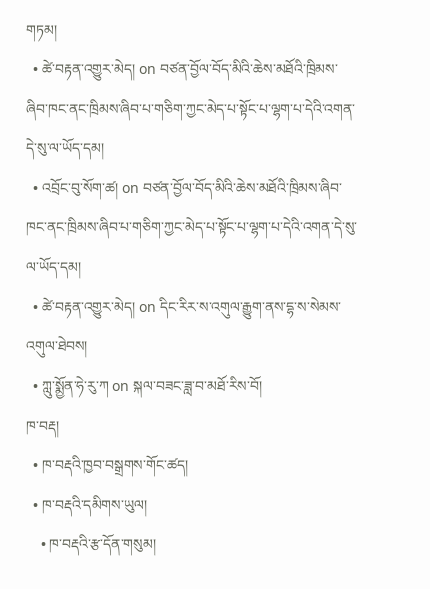གཏམ།
  • ཚེ་བརྟན་འགྱུར་མེད། on བཙན་བྱོལ་བོད་མིའི་ཆེས་མཐོའི་ཁྲིམས་ཞིབ་ཁང་ནང་ཁྲིམས་ཞིབ་པ་གཅིག་ཀྱང་མེད་པ་སྟོང་པ་ལྷག་པ་དེའི་འགན་དེ་སུ་ལ་ཡོད་དམ།
  • འབྲོང་བུ་སོག་ཚ། on བཙན་བྱོལ་བོད་མིའི་ཆེས་མཐོའི་ཁྲིམས་ཞིབ་ཁང་ནང་ཁྲིམས་ཞིབ་པ་གཅིག་ཀྱང་མེད་པ་སྟོང་པ་ལྷག་པ་དེའི་འགན་དེ་སུ་ལ་ཡོད་དམ།
  • ཚེ་བརྟན་འགྱུར་མེད། on དིང་རིར་ས་འགུལ་རྒྱུག་ནས་དྷ་ས་སེམས་འགུལ་ཐེབས།
  • ཀླུ་སྨྱོན་ཧེ་རུ་ཀ on སྐལ་བཟང་ཟླ་བ་མཐོ་རིས་བོ།
ཁ་བརྡ།
  • ཁ་བརྡའི་ཁྱབ་བསྒྲགས་གོང་ཚད།
  • ཁ་བརྡའི་དམིགས་ཡུལ།
    • ཁ་བརྡའི་རྩ་དོན་གསུམ།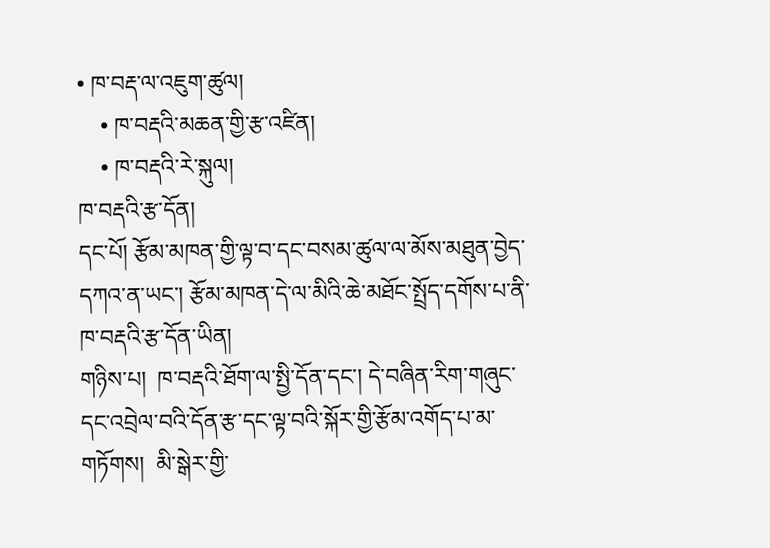• ཁ་བརྡ་ལ་འཇུག་ཚུལ།
    • ཁ་བརྡའི་མཆན་གྱི་རྩ་འཛིན།
    • ཁ་བརྡའི་རེ་སྐུལ།
ཁ་བརྡའི་རྩ་དོན།
དང་པོ། རྩོམ་མཁན་གྱི་ལྟ་བ་དང་བསམ་ཚུལ་ལ་མོས་མཐུན་བྱེད་དཀའ་ན་ཡང་། རྩོམ་མཁན་དེ་ལ་མིའི་ཆེ་མཐོང་སྤྲོད་དགོས་པ་ནི་ཁ་བརྡའི་རྩ་དོན་ཡིན།
གཉིས་པ།  ཁ་བརྡའི་ཐོག་ལ་སྤྱི་དོན་དང་། དེ་བཞིན་རིག་གཞུང་དང་འབྲེལ་བའི་དོན་རྩ་དང་ལྟ་བའི་སྐོར་གྱི་རྩོམ་འགོད་པ་མ་གཏོགས།  མི་སྒེར་གྱི་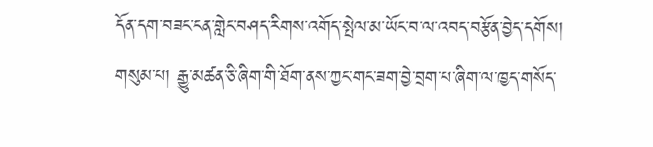དོན་དག་བཟང་ངན་གླེང་བཤད་རིགས་འགོད་སྤེལ་མ་ཡོང་བ་ལ་འབད་བརྩོན་བྱེད་དགོས།
གསུམ་པ། རྒྱུ་མཚན་ཅི་ཞིག་གི་ཐོག་ནས་ཀྱང་གང་ཟག་བྱེ་བྲག་པ་ཞིག་ལ་ཁྱད་གསོད་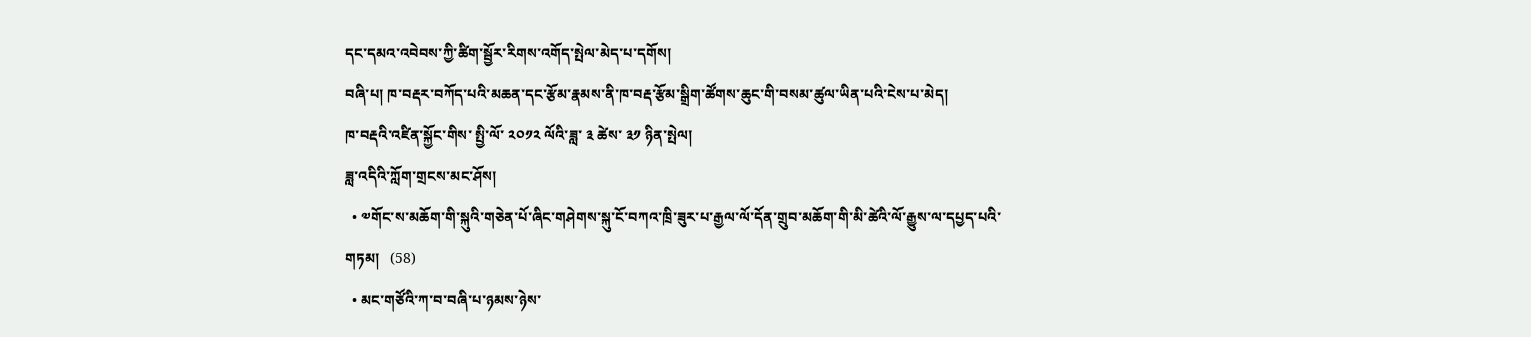དང་དམའ་འབེབས་ཀྱི་ཚིག་སྦྱོར་རིགས་འགོད་སྤེལ་མེད་པ་དགོས།
བཞི་པ། ཁ་བརྡར་བཀོད་པའི་མཆན་དང་རྩོམ་རྣམས་ནི་ཁ་བརྡ་རྩོམ་སྒྲིག་ཚོགས་ཆུང་གི་བསམ་ཚུལ་ཡིན་པའི་ངེས་པ་མེད།
ཁ་བརྡའི་འཛིན་སྐྱོང་གིས་ སྤྱི་ལོ་ ༢༠༡༢ ལོའི་ཟླ་ ༣ ཚེས་ ༣༡ ཉིན་སྤེལ།
ཟླ་འདིའི་ཀློག་གྲངས་མང་ཤོས།
  • ༧གོང་ས་མཆོག་གི་སྐུའི་གཅེན་པོ་ཞིང་གཤེགས་སྐུ་ངོ་བཀའ་ཁྲི་ཟུར་པ་རྒྱལ་ལོ་དོན་གྲུབ་མཆོག་གི་མི་ཚེའི་ལོ་རྒྱུས་ལ་དཔྱད་པའི་གཏམ།   (58)
  • མང་གཙོའི་ཀ་བ་བཞི་པ་ཉམས་ཉེས་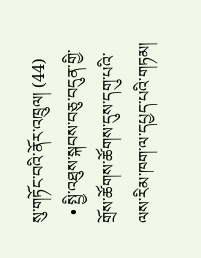སུ་གཏོང་བའི་ནོར་འཁྲུལ། (44)
  • སྤྱི་འཐུས་སྐབས་བཅུ་བདུན་གྱི་གྲོས་ཚོགས་ཚོགས་དུས་དགུ་པའི་ལས་རིམ་ཁག་ལ་དཔྱད་པའི་གཏམ།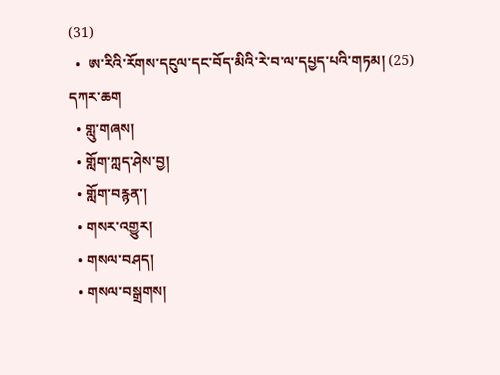(31)
  •  ཨ་རིའི་རོགས་དངུལ་དང་བོད་མིའི་རེ་བ་ལ་དཔྱད་པའི་གཏམ། (25)
དཀར་ཆག
  • གླུ་གཞས།
  • གློག་ཀླད་ཤེས་བྱ།
  • གློག་བརྙན་།
  • གསར་འགྱུར།
  • གསལ་བཤད།
  • གསལ་བསྒྲགས།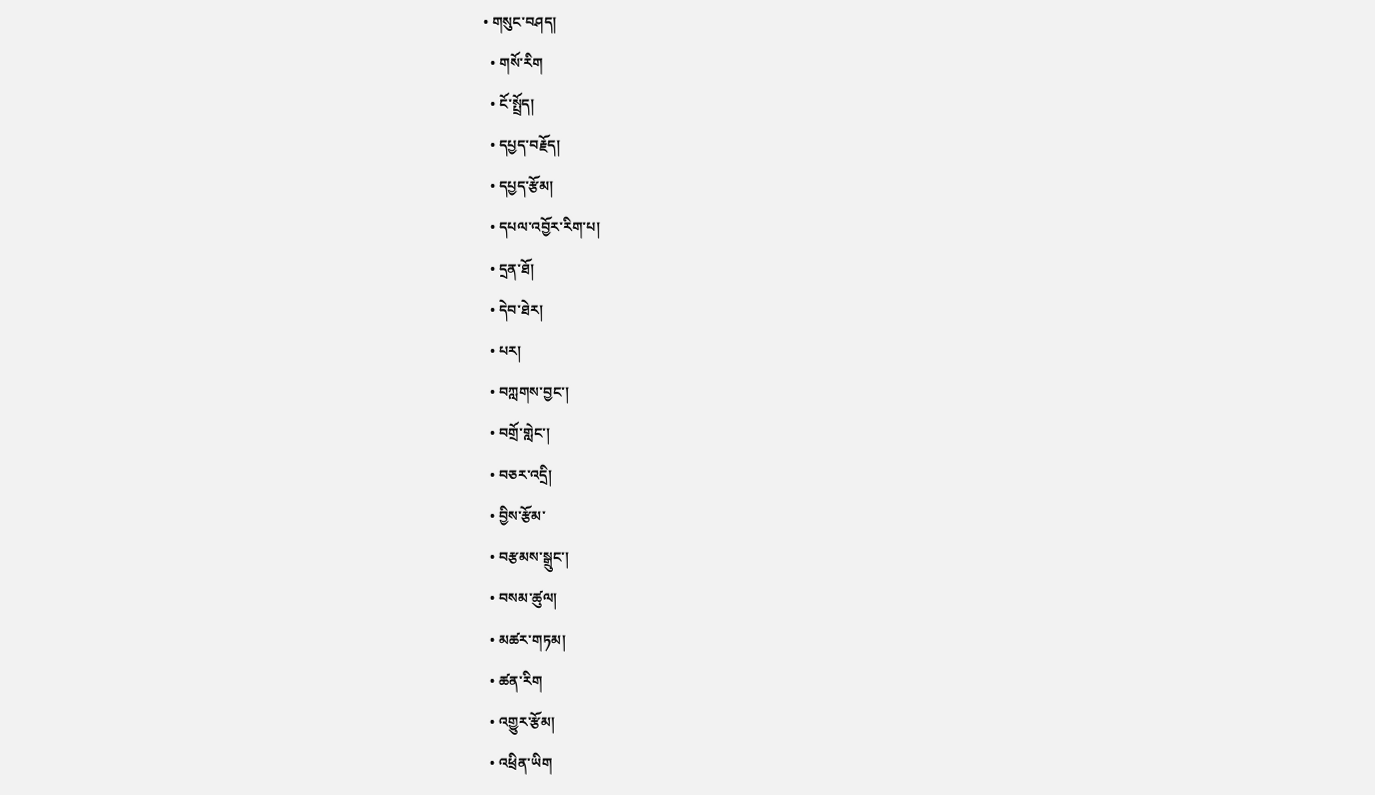• གསུང་བཤད།
  • གསོ་རིག
  • ངོ་སྤྲོད།
  • དཔྱད་བརྗོད།
  • དཔྱད་རྩོམ།
  • དཔལ་འབྱོར་རིག་པ།
  • དྲན་ཐོ།
  • དེབ་ཐེར།
  • པར།
  • བཀླགས་བྱང་།
  • བགྲོ་གླེང་།
  • བཅར་འདྲི།
  • བྱིས་རྩོམ་
  • བརྩམས་སྒྲུང་།
  • བསམ་ཚུལ།
  • མཚར་གཏམ།
  • ཚན་རིག
  • འགྱུར་རྩོམ།
  • འཕྲིན་ཡིག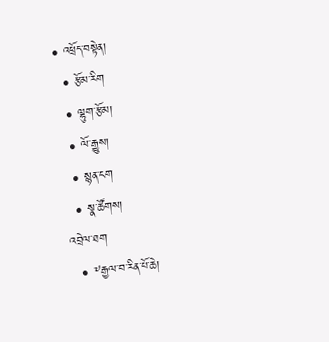• འཕྲོད་བསྟེན།
  • རྩོམ་རིག
  • ལྷུག་རྩོམ།
  • ལོ་རྒྱུས།
  • སྙན་ངག
  • སྣ་ཚོགས།
འབྲེལ་ཐག
  • ༸རྒྱལ་བ་རིན་པོ་ཆེ།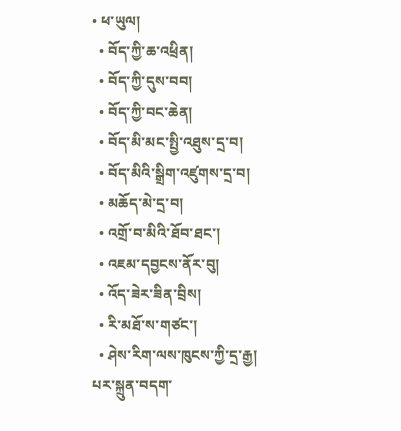• ཕ་ཡུལ།
  • བོད་ཀྱི་ཆ་འཕྲིན།
  • བོད་ཀྱི་དུས་བབ།
  • བོད་ཀྱི་བང་ཆེན།
  • བོད་མི་མང་སྤྱི་འཐུས་དྲ་བ།
  • བོད་མིའི་སྒྲིག་འཛུགས་དྲ་བ།
  • མཆོད་མེ་དྲ་བ།
  • འགྲོ་བ་མིའི་ཐོབ་ཐང་།
  • འཇམ་དབྱངས་ནོར་བུ།
  • འོད་ཟེར་ཟིན་བྲིས།
  • རི་མཐོ་ས་གཙང་།
  • ཤེས་རིག་ལས་ཁུངས་ཀྱི་དྲ་རྒྱ།
པར་སྐྲུན་བདག་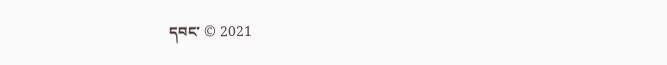དབང་ © 2021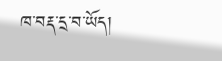ཁ་བརྡ་དྲ་བ་ཡོད།